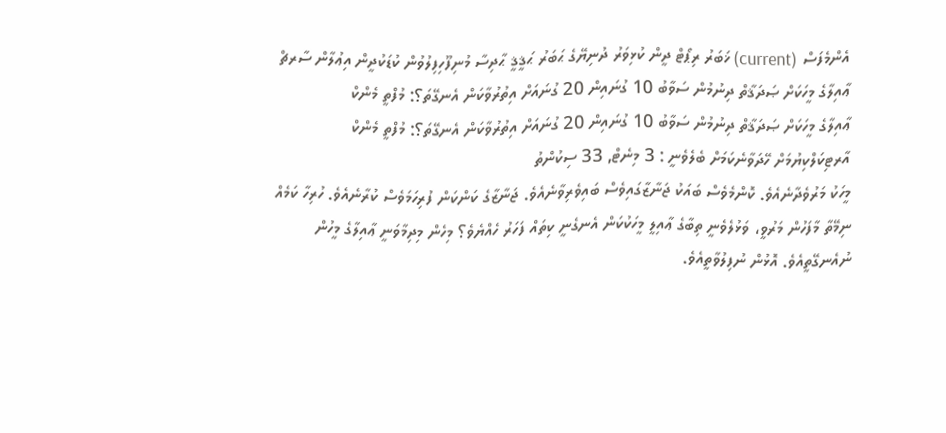އެންމެފަސް (current) ޚަބަރު ރިޕޯޓް ދީން ކުޅިވަރު ދުނިޔޭގެ ޙަބަރު ޙަޤީޤީ ޙާދިސާ މުނިފޫހިފިލުވުން ކުޑަކުދީން އިޢުލާން ސާރޗް
ޢާއިލާގެ މީހަކަށް ޞަދަޤާތް ދިނުމުން ސަވާބު 10 ގުނައިން 20 ގުނައަށް އިތުރުވާކަން އެނގޭތަ؟: މުފްތީ މެންކް
ޢާއިލާގެ މީހަކަށް ޞަދަޤާތް ދިނުމުން ސަވާބު 10 ގުނައިން 20 ގުނައަށް އިތުރުވާކަން އެނގޭތަ؟: މުފްތީ މެންކް
އާރޓިކަލްކިޔުމަށް ހޭދަވާނެކަމަށް ބެލެވެނީ : 3 މިނެޓް, 33 ސިކުންތު
މީހަކު މަރުވެދާނެއެވެ. ކޮންމެވެސް ބައަކު ޖަނާޒާގައިވެސް ބައިވެރިވާނެއެވެ. ޖަނާޒާގެ ކަންކަން ފުރިހަމަވެސް ކުރާނެއެވެ. ހުރިހާ ކަމެއް ނިމޭތާ މާފަހުން މަރުވީ، ވަޅުލެވެނީ ތިބާގެ ޢާއިލީ މީހަކުކަން އެނގެނީ ކިތައް ފަހަރު ހެއްޔެވެ؟ މިހެން މިދިމާވަނީ ޢާއިލާގެ މީހުން ނުއެނގޭތީއެވެ. އޮޅުން ނުފިލުވާތީއެވެ.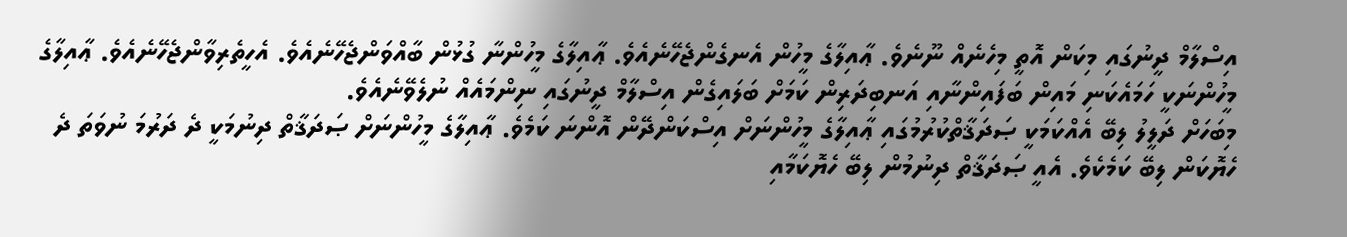އިސްލާމް ދީނުގައި މިކަން އޮތީ މިހެނެއް ނޫނެވެ. ޢާއިލާގެ މީހުން އެނގެންޖެހޭނެއެވެ. ޢާއިލާގެ މީހުންނާ ގުޅުން ބާއްވަންޖެހޭނެއެވެ. އެހީތެރިވާންޖެހޭނެއެވެ. ޢާއިލާގެ މީހުންނަކީ ހަމައެކަނި މައިން ބަފައިންނާއި އަނބިދަރިން ކަމަށް ބަލައިގެން އިސްލާމް ދީނުގައި ނިންމައެއް ނުލެވޭނެއެވެ.
މިބަހަށް ދަލީލު ލިބޭ އެއްކަމަކީ ޞަދަޤާތްކުރުމުގައި ޢާއިލާގެ މީހުންނަށް އިސްކަންދޭން އޮންނަ ކަމެވެ. ޢާއިލާގެ މީހުންނަށް ޞަދަޤާތް ދިނުމަކީ ދެ ދަރުމަ ނުވަތަ ދެ ހެޔޮކަން ލިބޭ ކަމެކެވެ. އެއީ ޞަދަޤާތް ދިނުމުން ލިބޭ ހެޔޮކަމާއި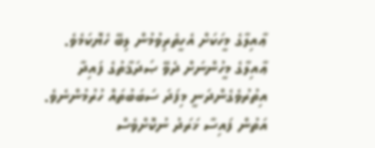ޢާއިލާގެ މީހަކަށް އެހީތެރިވުމުން ލިބޭ ހެޔޮކަމެވެ. ޢާއިލާގެ މީހުންނަށް ދެވޭ ޞަދަޤާތުގެ ފައިދާ އިތުރުވެގެންދަނީ މިފަދަ ސަބަބުތައް ހުރުމުންނެވެ.
އަތުން ފައިސާ ޚަރަދު ނުކޮށްވެސް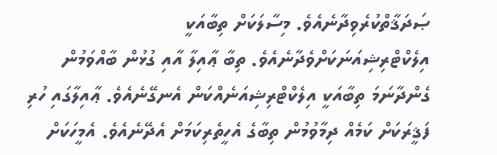ޞަދަޤާތްކުރެވިދާނެއެވެ. މިސާލަކަށް ތިބާއަކީ އިލެކްޓްރިޝިއަނަކަށްވެދާނެއެވެ. ތިބާ ޢާއިލާ އާއި ގުޅުން ބާއްވަމުން ގެންދާނަމަ ތިބާއަކީ އިލެކްޓްރިޝިއަނެއްކަން އެނގޭނެއެވެ. ޢާއިލާގައި ހުރި ފަޤީރަކަށް ކަމެއް ދިމާވުމުން ތިބާގެ އެހީތެރިކަމަށް އެދޭނެއެވެ. އެމީހަކަށް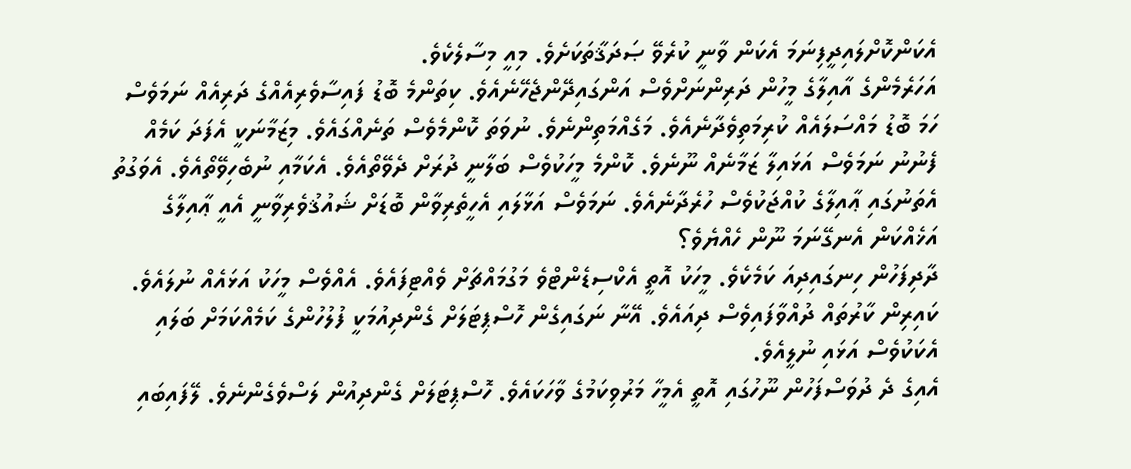އެކަންކޮށްލައިދީފިނަމަ އެކަން ވާނީ ކުރެވޭ ޞަދަޤާތަކަށެވެ. މިއީ މިސާލެކެވެ.
އަހަރެމެންގެ އާއިލާގެ މީހުން ދަރިންނަށްވެސް އަންގައިދޭންޖެހޭނެއެވެ. ކިތަންމެ ބޮޑު ފައިސާވެރިއެއްގެ ދަރިއެއް ނަމަވެސް ހަމަ ބޮޑު މައްސަލައެއް ކުރިމަތިވެދާނެއެވެ. މަގެއްމަތިންނެވެ. ނުވަތަ ކޮންމެވެސް ތަނެއްގައެވެ. މިޒަމާނަކީ އެފަދަ ކަމެއް ފެނުނު ނަމަވެސް އަޅައިލާ ޒަމާނެއް ނޫނެވެ. ކޮންމެ މީހަކުވެސް ބަލާނީ ދުރަށް ދެވޭތޯއެވެ. އެކަމާއި ނުބެހިވޭތޯއެވެ. އެވަގުތު އެތަނުގައި ޢާއިލާގެ ކުއްޖަކުވެސް ހުރެދާނެއެވެ. ނަމަވެސް އަޅާލައި އެހީތެރިވާން ބޮޑަށް ޝައުޤުވެރިވާނީ އެއީ ޢާއިލާގެ އަޚެއްކަން އެނގޭނަމަ ނޫން ހެއްޔެވެ؟
ދާދިފަހުން ހިނގައިދިއަ ކަމެކެވެ. މީހަކު އޮތީ އެކްސިޑެންޓްވެ މަގުމައްޗަށް ވެއްޓިފައެވެ. އެއްވެސް މީހަކު އަޅައެއް ނުލައެވެ. ކައިރިން ކާރުތައް ދުއްވާފައިވެސް ދިއައެވެ. އޭނާ ނަގައިގެން ހޮސްޕިޓަލަށް ގެންދިއުމަކީ ފުލުހުންގެ ކަމެއްކަމަށް ބަލައި އެކަކުވެސް އަޅައި ނުލީއެވެ.
އެއިގެ ދެ ދުވަސްފަހުން ނޫހުގައި އޮތީ އެމީހާ މަރުވިކަމުގެ ވާހަކައެވެ. ހޮސްޕިޓަލަށް ގެންދިއުން ލަސްވެގެންނެވެ. ލޭފައިބައި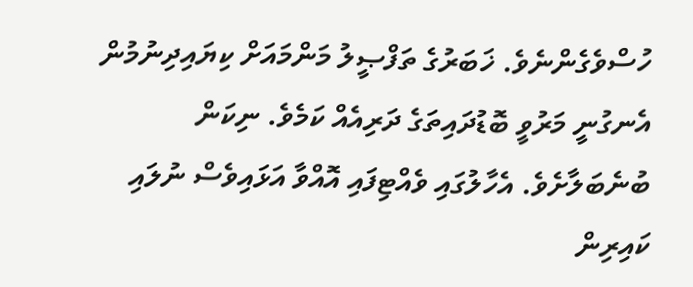ހުސްވެގެންނެވެ. ޚަބަރުގެ ތަފްޞީލު މަންމައަށް ކިޔައިދިނުމުން އެނގުނީ މަރުވީ ބޮޑުދައިތަގެ ދަރިއެއް ކަމެވެ. ނިކަން ބުނެބަލާށެވެ. އެހާލުގައި ވެއްޓިފައި އޮއްވާ އަޅައިވެސް ނުލައި ކައިރިން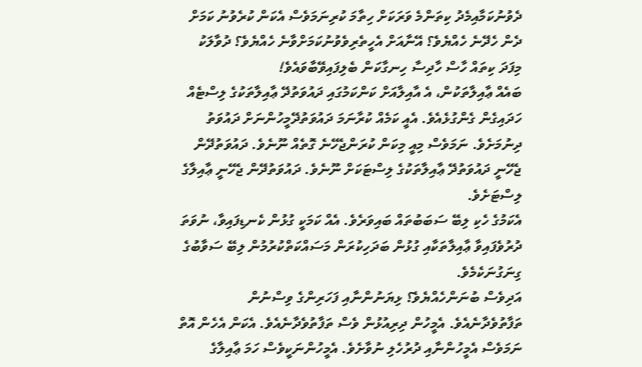ދެވުނުކަމާއިމެދު ކިތަންމެ ވަރަކަށް ހިތާމަ ކުރިނަމަވެސް އެކަން ކުރެވުނު ކަމަށް ދެން ހެދޭނެ ހެއްޔެވެ؟ އޭނާއަށް އެހީތެރިވެވުނުކަމަށްވާނެ ހެއްޔެވެ؟ ދުވާލަކު މިފަދަ ކިތައް ހާސް ހާދިސާ ހިނގާކަން ބެލިފައިވޭބާވައެވެ!
ބައެއް ޢާއިލާތަކުން، އެ އާއިލާއަށް ކަންކަމުގައި ދައުވަތުދޭ ޢާއިލާތަކުގެ ލިސްޓެއް ހަދައިގެން ގެންގުޅެއެވެ. އެއީ ކަމެއް ކުރާނަމަ ދައުވަތުދޭމީހުންނަށް ދައުވަތު ދިނުމަށެވެ. ނަމަވެސް މިއީ މިކަން ކުރަންޖެހޭނެ ގޮތެއް ނޫނެވެ. ދައުވަތުދޭން ޖެހޭނީ ދައުވަތުދޭ ޢާއިލާތަކުގެ ލިސްޓަކަށް ނޫނެވެ. ދައުވަތުދޭން ޖެހޭނީ ޢާއިލާގެ ލިސްޓަށެވެ.
އެކަމުގެ ހެކި ލިބޭ ސަބަބުތައް ބައިވަރެވެ. އެއް ކަމަކީ ގުޅުން ކެނޑިފައިވާ، ނުވަތަ ދުރުވެފައިވާ ޢާއިލާތަކާއި ގުޅުން ބަދަހިކުރަން މަސައްކަތްކުރުމުން ލިބޭ ސަވާބުގެ ގިނަގުނަކެމެވެ.
އަދިވެސް ބުނަންހެއްޔެވެ؟ ޅިޔަނުންނާއި ފަހަރިންގެ ވިސްނުން ތަފާތުވެދާނެއެވެ. އެމީހުން ދިރިއުޅުން ވެސް ތަފާތުވެދާނެއެވެ. އެކަން އެހެން އޮތް ނަމަވެސް އެމީހުންނާއި ދުރުހެލި ނުވާށެވެ. އެމީހުންނަކީވެސް ހަމަ ޢާއިލާގެ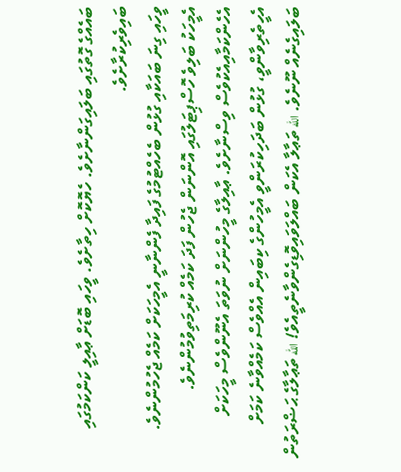ބައެއްގެ ގޮތުގައި ބަލައިގަންނާށެވެ. ހެޔޮކޮށް ހިތާށެވެ. ވީހައި ބޮޑަށް ޢާއިލީ ކަންކަމުގައި ބައިވެރިކުރާށެވެ.
ވީހައި ގިނަ ބައަކާއި ގުޅުން ބެހެއްޓުމުގެ ފައިދާ ފެންނާނީ އެމީހަކަށް ކަމެއް ޖެހުމުންނެވެ. އެމީހަކު ބަލިވެ ހޮސްޕިޓަލުގައި އޮންނަން ޖެހުން ފަދަ ކަމެއް ކުރިމަތިވުމުންނެވެ. އެހެންކަމާއިއެކުވެސް ވިސްނާށެވެ. ޢާއިލާގެ މީހުންނަށް ނުވަތަ އެނޫންވެސް މީހަކަށް އެހީތެރިވާންވީ، ގުޅުން ބަދަހިކުރަންވީ އެމީހުންގެ ކިބައިން އެއްވެސް ކަމެއްވާނެ ކަމަށް ބަލައިގެނެއް ނޫނެވެ. الله ތަޢާލާ އެކަން ބައްލަވައިވޮޑިގެންވާނެތީއެވެ! الله ތަޢާލާގެ ޙަޟްރަތުން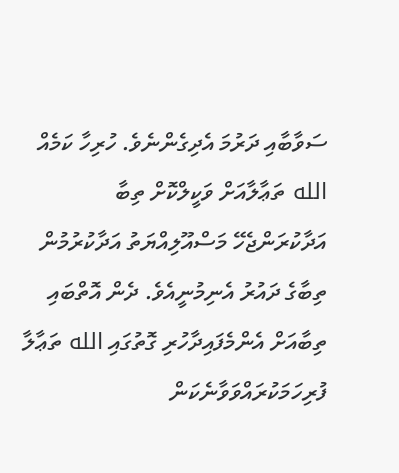ސަވާބާއި ދަރުމަ އެދިގެންނެވެ. ހުރިހާ ކަމެއް الله ތަޢާލާއަށް ވަކީލްކޮށް ތިބާ އަދާކުރަންޖެހޭ މަސްއޫލިއްޔަތު އަދާކުރުމުން ތިބާގެ ދައުރު އެނިމުނީއެވެ. ދެން އޮތްބައި ތިބާއަށް އެންމެފައިދާހުރި ގޮތުގައި الله ތަޢާލާ ފުރިހަމަކުރައްވަވާނެކަން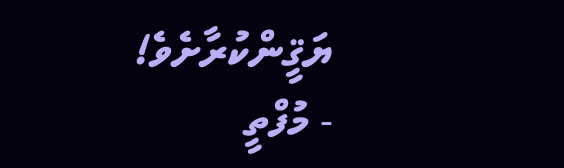ޔަޤީންކުރާށެވެ!
- މުފްތީ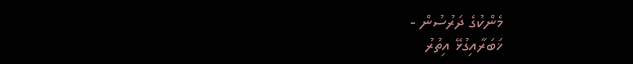މެންކުގެ ދަރުސުން -
ޚަބަރާއިގުޅޭ އިތުރު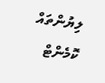ލިޔުންތައް
ކޮމެންޓް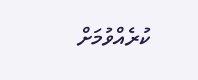ކުރެއްވުމަށް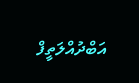އަބްދުއްލަތީފް